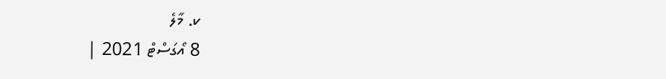ކ. މާލެ
8 އޯގަސްޓް 2021 |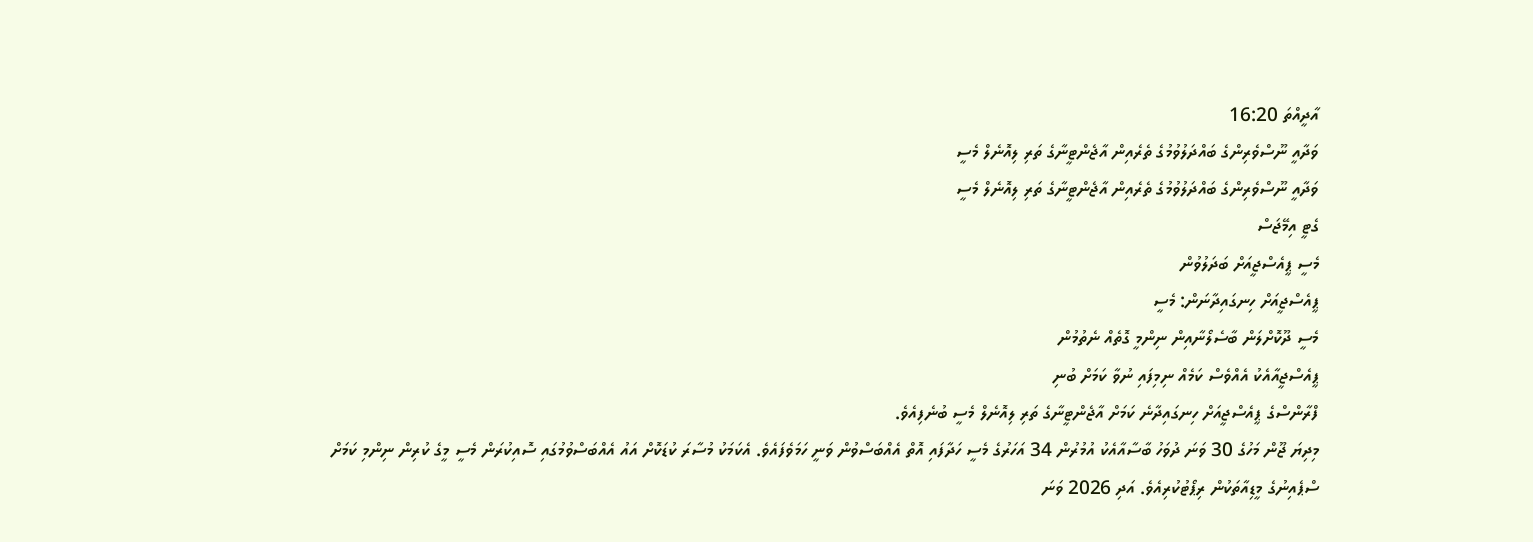އާދީއްތަ 16:20
ވަދާއީ ނޫސްވެރިންގެ ބައްދަލުވުމުގެ ތެރެއިން އާޖެންޓީނާގެ ތަރި ލިއޮނެލް މެސީ
ވަދާއީ ނޫސްވެރިންގެ ބައްދަލުވުމުގެ ތެރެއިން އާޖެންޓީނާގެ ތަރި ލިއޮނެލް މެސީ
ގެޓީ އިމޭޖަސް
މެސީ ޕީއެސްޖީއަށް ބަދަލުވުން
ޕީއެސްޖީއަށް ހިނގައިދާނަން: މެސީ
މެސީ ދޫކޮށްލަން ބާސެލޯނާއިން ނިންމީ ގޮތެއް ނެތުމުން
ޕީއެސްޖީއާއެކު އެއްވެސް ކަމެއް ނިމިފައި ނުވާ ކަމަށް ބުނި
ފްރާންސްގެ ޕީއެސްޖީއަށް ހިނގައިދާނެ ކަމަށް އާޖެންޓީނާގެ ތަރި ލިއޮނެލް މެސީ ބުނެފިއެވެ.
މިދިޔަ ޖޫން މަހުގެ 30 ވަނަ ދުވަހު ބާސާއާއެކު އުމުރުން 34 އަހަރުގެ މެސީ ހަދާފައި އޮތް އެއްބަސްވުން ވަނީ ހަމަވެފައެވެ. އެކަމަކު މުސާރަ ކުޑަކޮށް އައު އެއްބަސްވުމުގައި ސޮއިކުރަން މެސީ މީގެ ކުރިން ނިންމި ކަމަށް ސްޕެއިނުގެ މީޑިއާތަކުން ރިޕޯޓުކުރިއެވެ. އަދި 2026 ވަނަ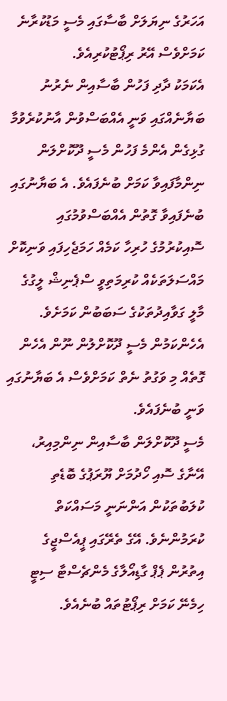އަހަރުގެ ނިޔަލަށް ބާސާގައި މެސީ މަޑުކުރާނެ ކަމަށްވެސް އޭރު ރިޕޯޓުކުރިއެވެ.
އެކަމަކު ދާދި ފަހުން ބާސާއިން ނެރުނު ބަޔާނެއްގައި ވަނީ އެއްބަސްވުން އާނުކުރެވުމާ ގުޅިގެން އެންމެ ފަހުން މެސީ ދޫކޮށްލަން ނިންމާފައިވާ ކަމަށް ބުނެފައެވެ. އެ ބަޔާނުގައި ބުނެފައިވާ ގޮތުން އެއްބަސްވުމުގައި ސޮއިކުރުމުގެ ހުރިހާ ކަމެއް ހަމަޖެހިފައި ވަނިކޮށް މައްސަލަތަކެއް ކުރިމަތިވީ ސްޕެނިޝް ލީގުގެ މާލީ ގަވާއިދުތަކުގެ ސަބަބުން ކަމަށެވެ. އެހެންކަމުން މެސީ ދޫކޮށްލުން ނޫން އެހެން ގޮތެއް މި ވަގުތު ނެތް ކަމަށްވެސް އެ ބަޔާނުގައި ވަނީ ބުނެފައެވެ.
މެސީ ދޫކޮށްލަން ބާސާއިން ނިންމިއިރު، އޭނާގެ ސޮއި ހޯދުމަށް ޔޫރަޕުގެ ބޮޑެތި ކުލަބުތަކުން އަންނަނީ މަސައްކަތް ކުރަމުންނެވެ. އޭގެ ތެރޭގައި ޕީއެސްޖީގެ އިތުރުން ޕެޕް ގާޑިއޯލާގެ މެންޗެސްޓާ ސިޓީ ހިމެނޭ ކަމަށް ރިޕޯޓުތައް ބުނެއެވެ.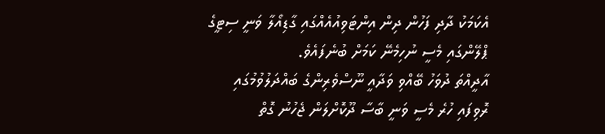އެކަމަކު ދާދި ފަހުން ދިން އިންޓަވިއުއެއްގައި ގާޑިއޯލާ ވަނީ ސިޓީގެ ޕްލޭންގައި މެސީ ނުހިމެނޭ ކަމަށް ބުނެފައެވެ.
އާދީއްތަ ދުވަހު ބޭއްވި ވަދާއީ ނޫސްވެރިންގެ ބައްދަލުވުމުގައި ރޮވިފައި ހުރެ މެސީ ވަނީ ބާސާ ދޫކޮށްލަން ޖެހުނު ގޮތް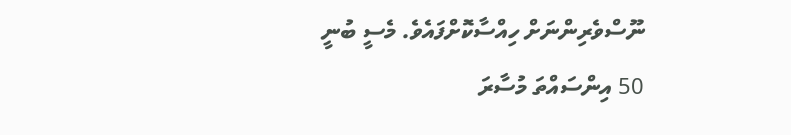ނޫސްވެރިންނަށް ހިއްސާކޮށްފައެވެ. މެސީ ބުނީ 50 އިންސައްތަ މުސާރަ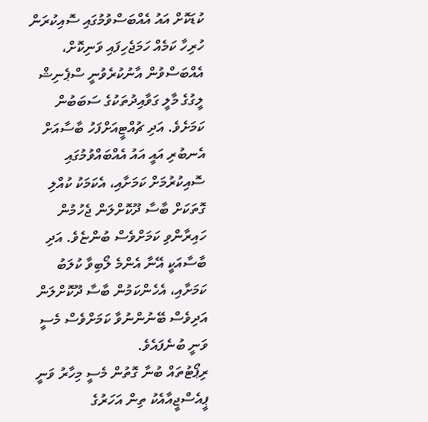ކުޑަކޮށް އައު އެއްބަސްވުމުގައި ސޮއިކުރަން ހުރިހާ ކަމެއް ހަމަޖެހިފައި ވަނިކޮށް، އެއްބަސްވުން އާނުކުރެވުނީ ސްޕެނިޝް ލީގުގެ މާލީ ގަވާއިދުތަކުގެ ސަބަބުން ކަމަށެވެ. އަދި ޗުއްޓީއަށްފަހު ބާސާއަށް އެނބުރި އައީ އައު އެއްބައްވުމުގައި ސޮއިކުރުމަށް ކަމަށާއި، އެކަމަކު ކުއްލި ގޮތަކަށް ބާސާ ދޫކޮށްލަން ޖެހުމުން ހައިރާންވި ކަމަށްވެސް ބުންޏެވެ. އަދި ބާސާއަކީ އޭނާ އެންމެ ލޯބިވާ ކުލަބު ކަމަށާއި، އެހެންކަމުން ބާސާ ދޫކޮށްލަން އަދިވެސް ބޭނުންނުވާ ކަމަށްވެސް މެސީ ވަނީ ބުނެފައެވެ.
ރިޕޯޓުތައް ބުނާ ގޮތުން މެސީ މިހާރު ވަނީ ޕީއެސްޖީއާއެކު ތިން އަހަރުގެ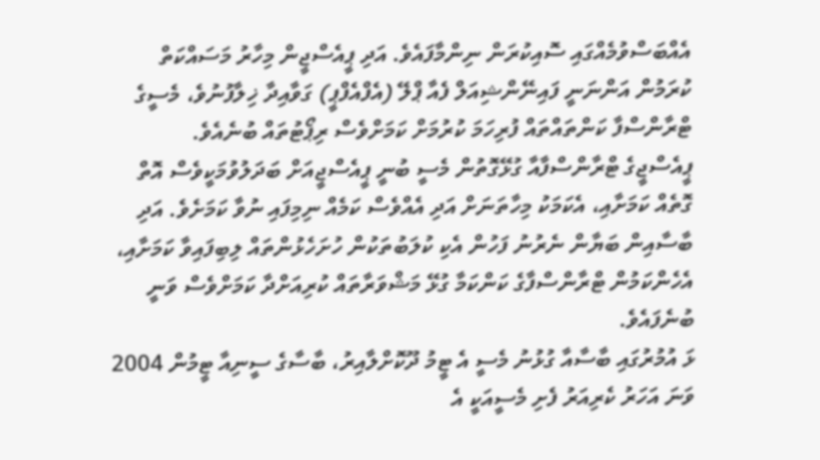އެއްބަސްވުމެއްގައި ސޮއިކުރަން ނިންމާފައެވެ. އަދި ޕީއެސްޖީން މިހާރު މަސައްކަތް ކުރަމުން އަންނަނީ ފައިނޭންޝިއަލް ފެއާ ޕްލޭ (އެފްއެފްޕީ) ގަވާއިދާ ޚިލާފުނުވެ، މެސީގެ ޓްރާންސްފާ ކަންތައްތައް ފުރިހަމަ ކުރުމަށް ކަމަށްވެސް ރިޕޯޓުތައް ބުނެއެވެ.
ޕީއެސްޖީގެ ޓްރާންސްފާއާ ގުޅޭގޮތުން މެސީ ބުނީ ޕީއެސްޖީއަށް ބަދަލުވުމަކީވެސް އޮތް ގޮތެއް ކަމަށާއި، އެކަމަކު މިހާތަނަށް އަދި އެއްވެސް ކަމެއް ނިމިފައި ނުވާ ކަމަށެވެ. އަދި ބާސާއިން ބަޔާން ނެރުނު ފަހުން އެކި ކުލަބުތަކުން ހުށަހެޅުންތައް ލިބިފައިވާ ކަމަށާއި، އެހެންކަމުން ޓްރާންސްފާގެ ކަންކަމާ ގުޅޭ މަޝްވަރާތައް ކުރިއަށްދާ ކަމަށްވެސް ވަނީ ބުނެފައެވެ.
ޅަ އުމުރުގައި ބާސާއާ ގުޅުނު މެސީ އެ ޓީމު ދޫކޮށްލާއިރު، ބާސާގެ ސީނިއާ ޓީމުން 2004 ވަނަ އަހަރު ކެރިއަރު ފެށި މެސީއަކީ އެ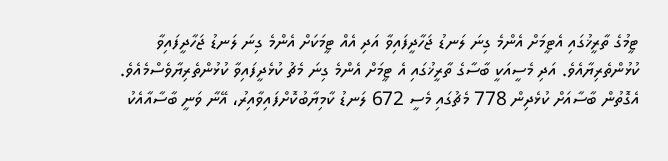ޓީމުގެ ތާރީޚުގައި އެޓީމަށް އެންމެ ގިނަ ލަނޑު ޖަހާދީފައިވާ އަދި އެއް ޓީމަކަށް އެންމެ ގިނަ ލަނޑު ޖަހާދީފައިވާ ކުޅުންތެރިޔާއެވެ. އަދި މެސީއަކީ ބާސާގެ ތާރީޚުގައި އެ ޓީމަށް އެންމެ ގިނަ މެޗު ކުޅެދީފައިވާ ކުޅުންތެރިޔާވެސްމެއެވެ. އެގޮތުން ބާސާއަށް ކުޅެދިން 778 މެޗުގައި މެސީ 672 ލަނޑު ކާމިޔާބުކޮށްފައިވާއިރު، އޭނާ ވަނީ ބާސާއާއެކު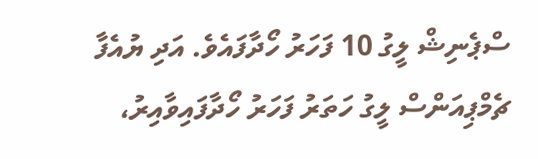ސްޕެނިޝް ލީގު 10 ފަހަރު ހޯދާފައެވެ. އަދި ޔުއެފާ ޗެމްޕިއަންސް ލީގު ހަތަރު ފަހަރު ހޯދާފައިވާއިރު،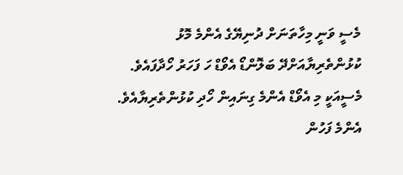މެސީ ވަނީ މިހާތަނަށް ދުނިޔޭގެ އެންމެ މޮޅު ކުޅުންތެރިޔާއަށްދޭ ބަލޮންޑޯ އެވޯޑް ހަ ފަހަރު ހޯދާފައެވެ. މެސީއަކީ މި އެވޯޑް އެންމެ ގިނައިން ހޯދި ކުޅުންތެރިޔާއެވެ.
އެންމެ ފަހުން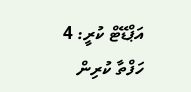އަޕްޑޭޓް ކުރީ: 4 ހަފްތާ ކުރިން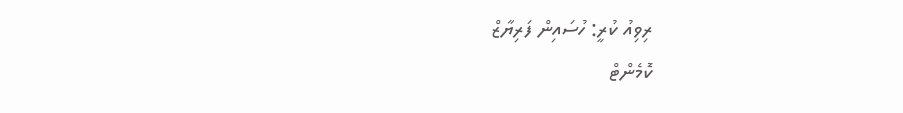ރިވިއު ކުރީ: ހުސައިން ފަރިޔާޒް
ކޮމެންޓް